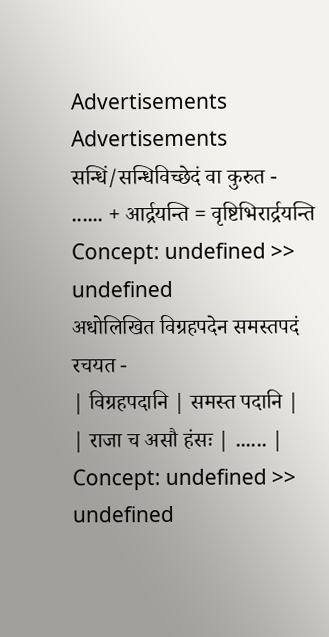Advertisements
Advertisements
सन्धिं/सन्धिविच्छेदं वा कुरुत -
...... + आर्द्रयन्ति = वृष्टिभिरार्द्रयन्ति
Concept: undefined >> undefined
अधोलिखित विग्रहपदेन समस्तपदं रचयत -
| विग्रहपदानि | समस्त पदानि |
| राजा च असौ हंसः | ...... |
Concept: undefined >> undefined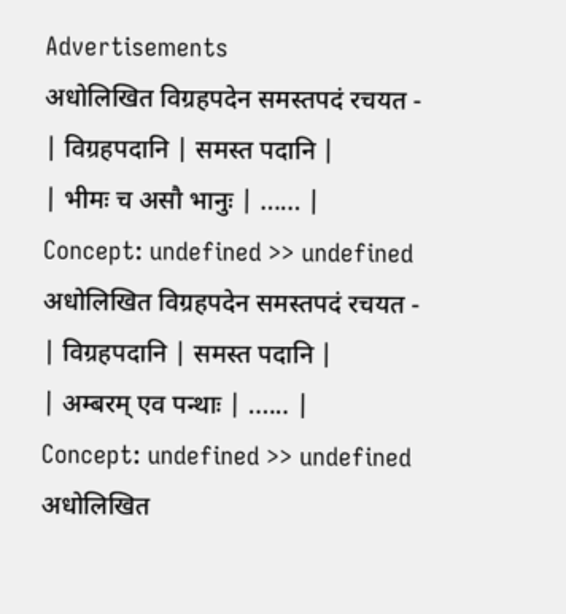Advertisements
अधोलिखित विग्रहपदेन समस्तपदं रचयत -
| विग्रहपदानि | समस्त पदानि |
| भीमः च असौ भानुः | ...... |
Concept: undefined >> undefined
अधोलिखित विग्रहपदेन समस्तपदं रचयत -
| विग्रहपदानि | समस्त पदानि |
| अम्बरम् एव पन्थाः | ...... |
Concept: undefined >> undefined
अधोलिखित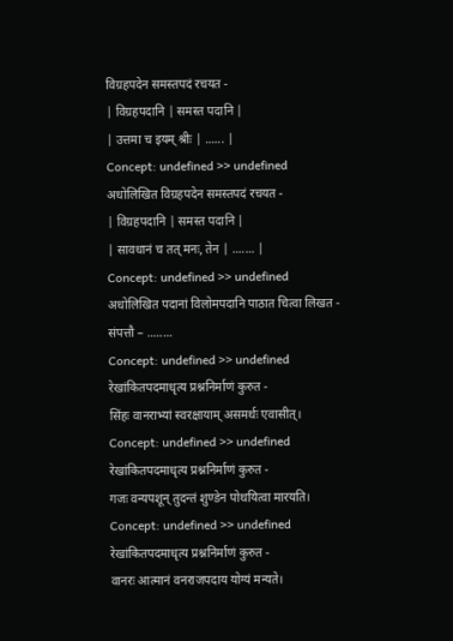विग्रहपदेन समस्तपदं रचयत -
| विग्रहपदानि | समस्त पदानि |
| उत्तमा च इयम् श्रीः | ...... |
Concept: undefined >> undefined
अधोलिखित विग्रहपदेन समस्तपदं रचयत -
| विग्रहपदानि | समस्त पदानि |
| सावधानं च तत् मनः, तेन | ....... |
Concept: undefined >> undefined
अधोलिखित पदानां विलोमपदानि पाठात चित्वा लिखत -
संपत्तौ – ........
Concept: undefined >> undefined
रेखांकितपदमाधृत्य प्रश्ननिर्माणं कुरुत -
सिंहः वानराभ्यां स्वरक्षायाम् असमर्थः एवासीत्।
Concept: undefined >> undefined
रेखांकितपदमाधृत्य प्रश्ननिर्माणं कुरुत -
गजः वन्यपशून् तुदन्तं शुण्डेन पोथयित्वा मारयति।
Concept: undefined >> undefined
रेखांकितपदमाधृत्य प्रश्ननिर्माणं कुरुत -
वानरः आत्मानं वनराजपदाय योग्यं मन्यते।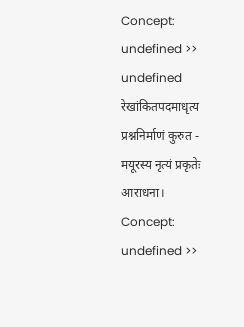Concept: undefined >> undefined
रेखांकितपदमाधृत्य प्रश्ननिर्माणं कुरुत -
मयूरस्य नृत्यं प्रकृतेः आराधना।
Concept: undefined >>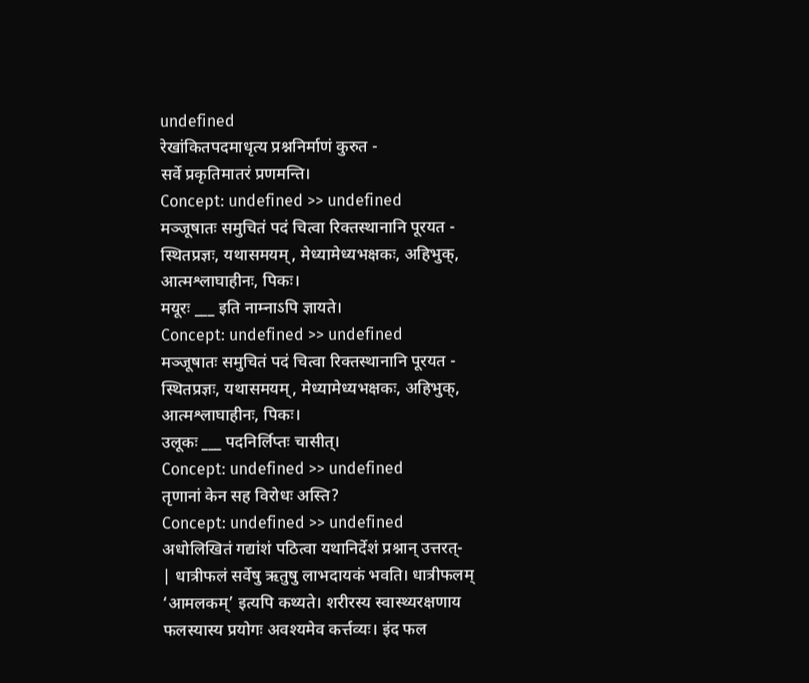undefined
रेखांकितपदमाधृत्य प्रश्ननिर्माणं कुरुत -
सर्वे प्रकृतिमातरं प्रणमन्ति।
Concept: undefined >> undefined
मञ्जूषातः समुचितं पदं चित्वा रिक्तस्थानानि पूरयत -
स्थितप्रज्ञः, यथासमयम्, मेध्यामेध्यभक्षकः, अहिभुक्, आत्मश्लाघाहीनः, पिकः।
मयूरः ___ इति नाम्नाऽपि ज्ञायते।
Concept: undefined >> undefined
मञ्जूषातः समुचितं पदं चित्वा रिक्तस्थानानि पूरयत -
स्थितप्रज्ञः, यथासमयम्, मेध्यामेध्यभक्षकः, अहिभुक्, आत्मश्लाघाहीनः, पिकः।
उलूकः ___ पदनिर्लिप्तः चासीत्।
Concept: undefined >> undefined
तृणानां केन सह विरोधः अस्ति?
Concept: undefined >> undefined
अधोलिखितं गद्यांशं पठित्वा यथानिर्देशं प्रश्नान् उत्तरत्-
| धात्रीफलं सर्वेषु ऋतुषु लाभदायकं भवति। धात्रीफलम् ‘आमलकम्’ इत्यपि कथ्यते। शरीरस्य स्वास्थ्यरक्षणाय फलस्यास्य प्रयोगः अवश्यमेव कर्त्तव्यः। इंद फल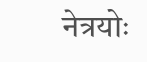नेत्रयोः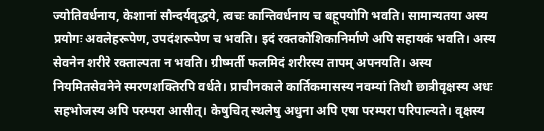ज्योतिवर्धनाय, केशानां सौन्दर्यवृद्धये, त्वचः कान्तिवर्धनाय च बहूपयोगि भवति। सामान्यतया अस्य प्रयोगः अवलेहरूपेण, उपदंशरूपेण च भवति। इदं रक्तकोशिकानिर्माणे अपि सहायकं भवति। अस्य सेवनेन शरीरे रक्ताल्पता न भवति। ग्रीष्मर्ती फलमिदं शरीरस्य तापम् अपनयति। अस्य नियमितसेवनेने स्मरणशक्तिरपि वर्धते। प्राचीनकाले कार्तिकमासस्य नवम्यां तिथौ छात्रीवृक्षस्य अधः सहभोजस्य अपि परम्परा आसीत्। केषुचित् स्थलेषु अधुना अपि एषा परम्परा परिपाल्यते। वृक्षस्य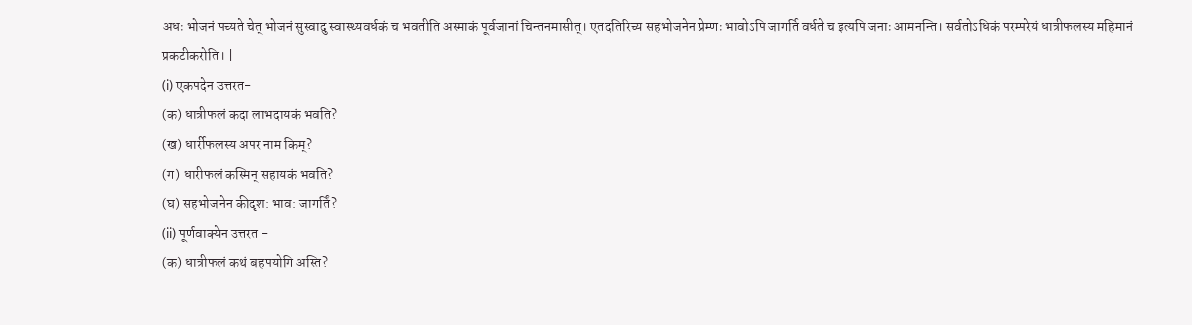अधः भोजनं पच्यते चेत् भोजनं सुस्वादु स्वास्थ्यवर्धकं च भवतीति अस्माकं पूर्वजानां चिन्तनमासीत्। एतदतिरिच्य सहभोजनेन प्रेम्णः भावोऽपि जागर्ति वर्धते च इत्यपि जनाः आमनन्ति। सर्वतोऽधिकं परम्परेयं धात्रीफलस्य महिमानं प्रकटीकरोति। |
(i) एकपदेन उत्तरत-
(क) धात्रीफलं कदा लाभदायकं भवति?
(ख) धार्रीफलस्य अपर नाम किम्?
(ग) धारीफलं कस्मिन् सहायकं भवति?
(घ) सहभोजनेन कीदृश: भाव: जागर्तिं?
(ii) पूर्णवाक्येन उत्तरत -
(क) धात्रीफलं कथं बहपयोगि अस्ति?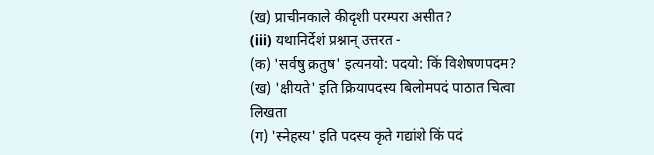(ख) प्राचीनकाले कीदृशी परम्परा असीत?
(iii) यथानिर्देशं प्रश्नान् उत्तरत -
(क) 'सर्वषु क्रतुष' इत्यनयो: पदयो: किं विशेषणपदम?
(ख) 'क्षीयते' इति क्रियापदस्य बिलोमपदं पाठात चित्वा लिखता
(ग) 'स्नेहस्य' इति पदस्य कृते गद्यांशे किं पदं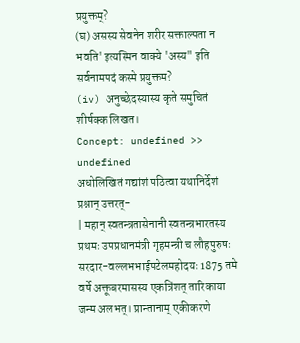प्रयुक्तम्?
(घ) असस्य सेवनेन शरीर सक्ताल्पता न भवति' इत्यस्मिन वाक्ये 'अस्य" इति सर्वनामपदं कस्मे प्रयुक्तम?
(iv) अनुच्छेदस्यास्य कृते समुचितं शीर्षक्क लिखत।
Concept: undefined >> undefined
अधोलिखितं गद्यांशं पठित्वा यथानिर्देशं प्रश्नान् उत्तरत्-
| महान् स्वतन्त्रतासेनानी स्वतन्त्रभारतस्य प्रथमः उपप्रधानमंत्री गृहमन्त्री च लौहपुरुषः सरदार-वल्लभभाईपटेलमहोदयः 1875 तमे वर्षे अक्तूबरमासस्य एकत्रिंशत् तारिकाया जन्म अलभत्। प्रान्तानाम् एकीकरणे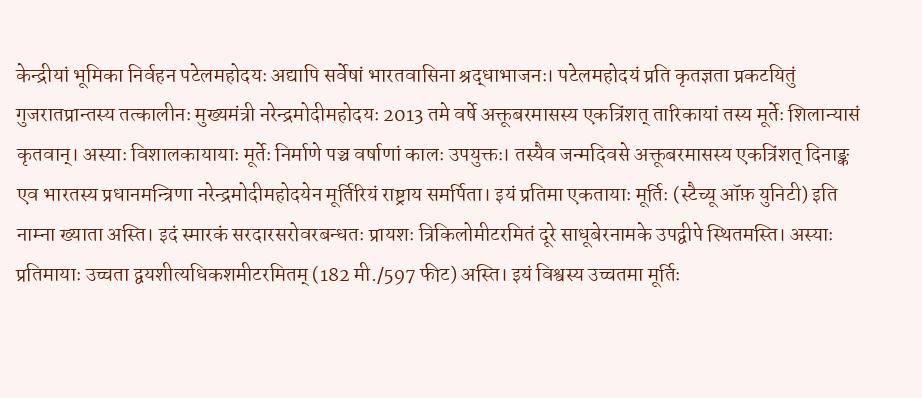केन्द्रीयां भूमिका निर्वहन पटेलमहोदयः अद्यापि सर्वेषां भारतवासिना श्रद्धाभाजनः। पटेलमहोदयं प्रति कृतज्ञता प्रकटयितुं गुजरातप्रान्तस्य तत्कालीनः मुख्यमंत्री नरेन्द्रमोदीमहोदयः 2013 तमे वर्षे अक्तूबरमासस्य एकत्रिंशत् तारिकायां तस्य मूर्तेः शिलान्यासं कृतवान्। अस्याः विशालकायायाः मूर्तेः निर्माणे पञ्च वर्षाणां कालः उपयुक्तः। तस्यैव जन्मदिवसे अक्तूबरमासस्य एकत्रिंशत् दिनाङ्क एव भारतस्य प्रधानमन्त्रिणा नरेन्द्रमोदीमहोदयेन मूर्तिरियं राष्ट्राय समर्पिता। इयं प्रतिमा एकतायाः मूर्तिः (स्टैच्यू ऑफ़ युनिटी) इति नाम्ना ख्याता अस्ति। इदं स्मारकं सरदारसरोवरबन्धतः प्रायशः त्रिकिलोमीटरमितं दूरे साधूबेरनामके उपद्वीपे स्थितमस्ति। अस्याः प्रतिमायाः उच्चता द्वयशीत्यधिकशमीटरमितम् (182 मी./597 फीट) अस्ति। इयं विश्वस्य उच्चतमा मूर्तिः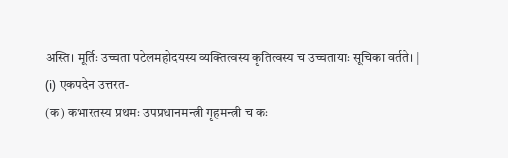अस्ति। मूर्तिः उच्चता पटेलमहोदयस्य व्यक्तित्वस्य कृतित्वस्य च उच्चतायाः सूचिका वर्तते। |
(i) एकपदेन उत्तरत-
(क) कभारतस्य प्रथमः उपप्रधानमन्त्री गृहमन्त्री च कः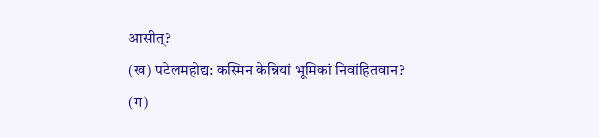आसीत्?
(ख) पटेलमहोद्य: कस्मिन केन्नियां भूमिकां निवांहितवान?
(ग)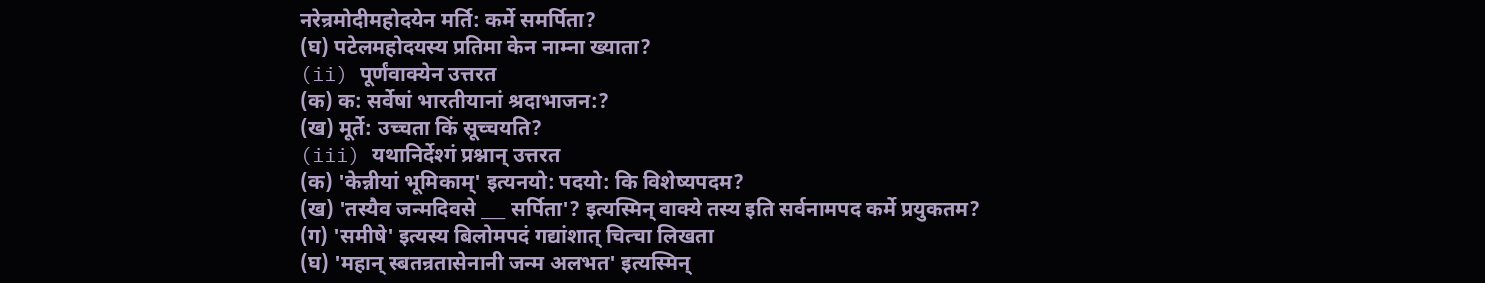नरेन्रमोदीमहोदयेन मर्ति: कर्मे समर्पिता?
(घ) पटेलमहोदयस्य प्रतिमा केन नाम्ना ख्याता?
(ii) पूर्णंवाक्येन उत्तरत
(क) क: सर्वेषां भारतीयानां श्रदाभाजन:?
(ख) मूर्ते: उच्चता किं सूच्चयति?
(iii) यथानिर्देश्गं प्रश्नान् उत्तरत
(क) 'केन्नीयां भूमिकाम्' इत्यनयो: पदयो: कि विशेष्यपदम?
(ख) 'तस्यैव जन्मदिवसे ___ सर्पिता'? इत्यस्मिन् वाक्ये तस्य इति सर्वनामपद कर्मे प्रयुकतम?
(ग) 'समीषे' इत्यस्य बिलोमपदं गद्यांशात् चित्चा लिखता
(घ) 'महान् स्बतन्रतासेनानी जन्म अलभत' इत्यस्मिन्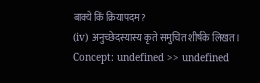बाक्ये किं क्रियापदम?
(iv) अनुच्छेदस्यास्य कृते समुचित शीर्षके लिखत।
Concept: undefined >> undefined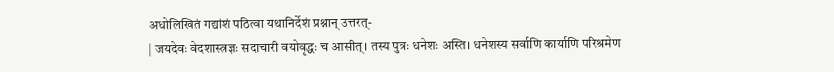अधोलिखितं गद्यांशं पठित्वा यथानिर्देशं प्रश्नान् उत्तरत्-
| जयदेवः वेदशास्त्रज्ञः सदाचारी वयोवृद्धः च आसीत्। तस्य पुत्रः धनेशः अस्ति। धनेशस्य सर्वाणि कार्याणि परिश्रमेण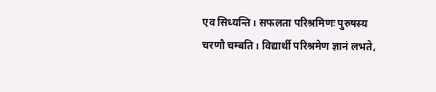एव सिध्यन्ति। सफलता परिश्रमिणः पुरुषस्य चरणौ चम्बति। विद्यार्थी परिश्रमेण ज्ञानं लभते,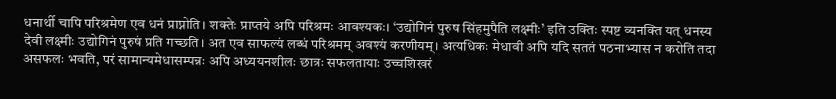धनार्थी चापि परिश्रमेण एव धनं प्राप्नोति। शक्तेः प्राप्तये अपि परिश्रमः आवश्यकः। ‘उद्योगिनं पुरुष सिंहमुपैति लक्ष्मीः’ इति उक्तिः स्पष्ट व्यनक्ति यत् धनस्य देवी लक्ष्मीः उद्योगिनं पुरुषं प्रति गच्छति। अत एव साफल्यं लब्धं परिश्रमम् अवश्यं करणीयम्। अत्यधिकः मेधावी अपि यदि सततं पठनाभ्यास न करोति तदा असफलः भवति, परं सामान्यमेधासम्पन्नः अपि अध्ययनशीलः छात्रः सफलतायाः उच्चशिखरं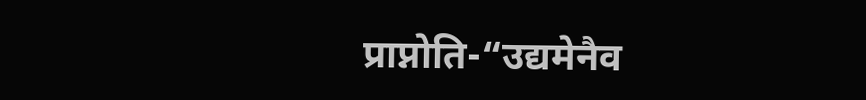प्राप्नोति-“उद्यमेनैव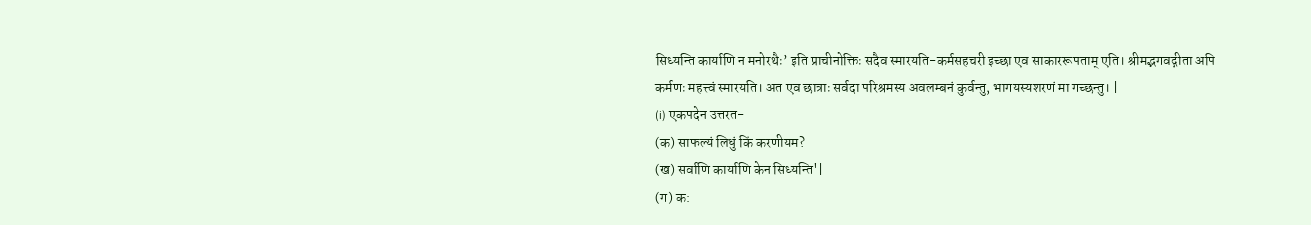सिध्यन्ति कार्याणि न मनोरथैः’ इति प्राचीनोक्तिः सदैव स्मारयति-कर्मसहचरी इच्छा एव साकाररूपताम् एति। श्रीमद्भगवद्गीता अपि कर्मणः महत्त्वं स्मारयति। अत एव छात्राः सर्वदा परिश्रमस्य अवलम्बनं कुर्वन्तु, भागयस्यशरणं मा गच्छन्तु। |
(i) एकपदेन उत्तरत-
(क) साफल्यं लिधुं किं करणीयम?
(ख) सर्वाणि कार्याणि केन सिध्यन्ति'|
(ग) क: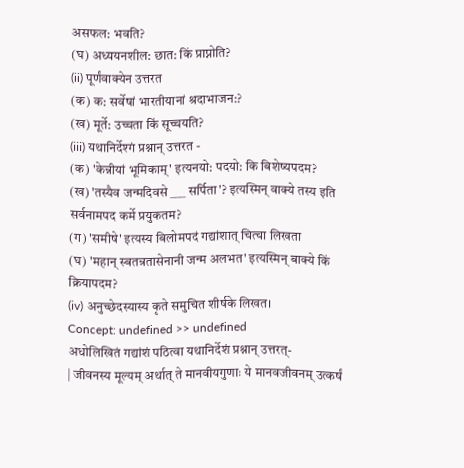असफल: भवति?
(घ) अध्ययनशील: छात: किं प्राप्नोति?
(ii) पूर्णंवाक्येन उत्तरत
(क) क: सर्वेषां भारतीयानां श्रदाभाजन:?
(ख) मूर्ते: उच्चता किं सूच्चयति?
(iii) यथानिर्देश्गं प्रश्नान् उत्तरत -
(क) 'केन्नीयां भूमिकाम्' इत्यनयो: पदयो: कि बिशेष्यपदम?
(ख) 'तस्यैव जन्मदिवसे ___ सर्पिता'? इत्यस्मिन् वाक्ये तस्य इति सर्वनामपद कर्मे प्रयुकतम?
(ग) 'समीषे' इत्यस्य बिलोमपदं गद्यांशात् चित्चा लिखता
(घ) 'महान् स्बतन्रतासेनानी जन्म अलभत' इत्यस्मिन् बाक्ये किं क्रियापदम?
(iv) अनुच्छेदस्यास्य कृते समुचित शीर्षके लिखत।
Concept: undefined >> undefined
अधोलिखितं गद्यांशं पठित्वा यथानिर्देशं प्रश्नान् उत्तरत्-
| जीवनस्य मूल्यम् अर्थात् ते मानवीयगुणाः ये मानवजीवनम् उत्कर्षं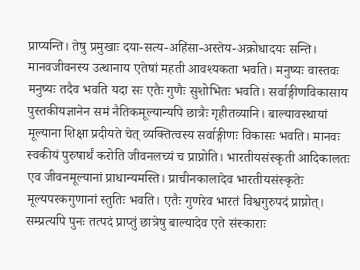प्राप्यन्ति। तेषु प्रमुखाः दया-सत्य-अहिंसा-अस्तेय-अक्रोधादयः सन्ति। मानवजीवनस्य उत्थानाय एतेषां महती आवश्यकता भवति। मनुष्यः वास्तवः मनुष्यः तदैव भवति यदा सः एतैः गुणैः सुशोभितः भवति। सर्वाङ्गीणविकासाय पुस्तकीयज्ञानेन समं नैतिकमूल्यान्यपि छात्रैः गृहीतव्यानि। बाल्यावस्थायां मूल्याना शिक्षा प्रदीयते चेत् व्यक्तित्वस्य सर्वाङ्गीणः विकासः भवति। मानवः स्वकीयं पुरुषार्थं करोति जीवनलच्यं च प्राप्नोति। भारतीयसंस्कृती आदिकालतः एव जीवनमूल्यानां प्राधान्यमस्ति। प्राचीनकालादेव भारतीयसंस्कृतेः मूल्यपरकगुणानां स्तुतिः भवति। एतैः गुणरेव भारतं विश्वगुरुपदं प्राप्नोत्। सम्प्रत्यपि पुनः तत्पदं प्राप्तुं छात्रेषु बाल्यादेव एते संस्काराः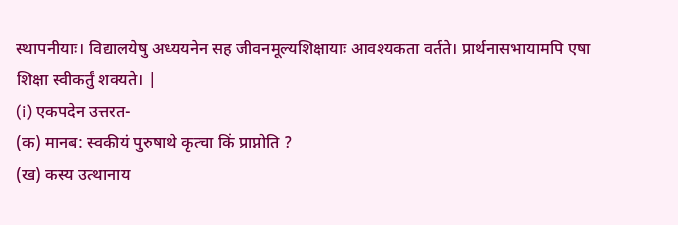स्थापनीयाः। विद्यालयेषु अध्ययनेन सह जीवनमूल्यशिक्षायाः आवश्यकता वर्तते। प्रार्थनासभायामपि एषा शिक्षा स्वीकर्तुं शक्यते। |
(i) एकपदेन उत्तरत-
(क) मानब: स्वकीयं पुरुषाथे कृत्चा किं प्राप्नोति ?
(ख) कस्य उत्थानाय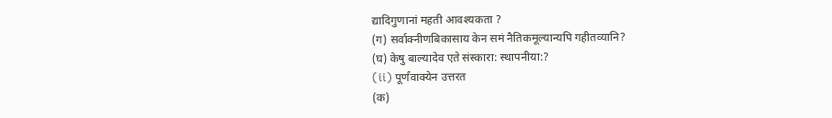द्यादिगुणानां महती आवश्यकता ?
(ग) सर्वाक्नीणबिकासाय केन समं नैतिकमूल्यान्यपि गहीतव्यानि?
(घ) केषु बाल्यादेव एते संस्कारा: स्थापनीया:?
(ii) पूर्णंवाक्येन उत्तरत
(क)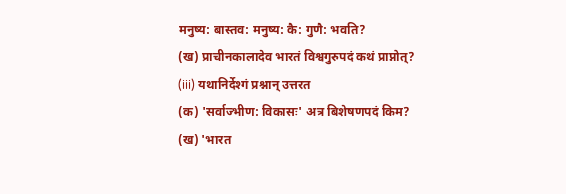मनुष्य: बास्तव: मनुष्य: कै: गुणै: भवति?
(ख) प्राचीनकालादेव भारतं विश्वगुरुपदं कथं प्राप्नोत्?
(iii) यथानिर्देश्गं प्रश्नान् उत्तरत
(क) 'सर्वाज्भीण: विकासः' अत्र बिशेषणपदं किम?
(ख) 'भारत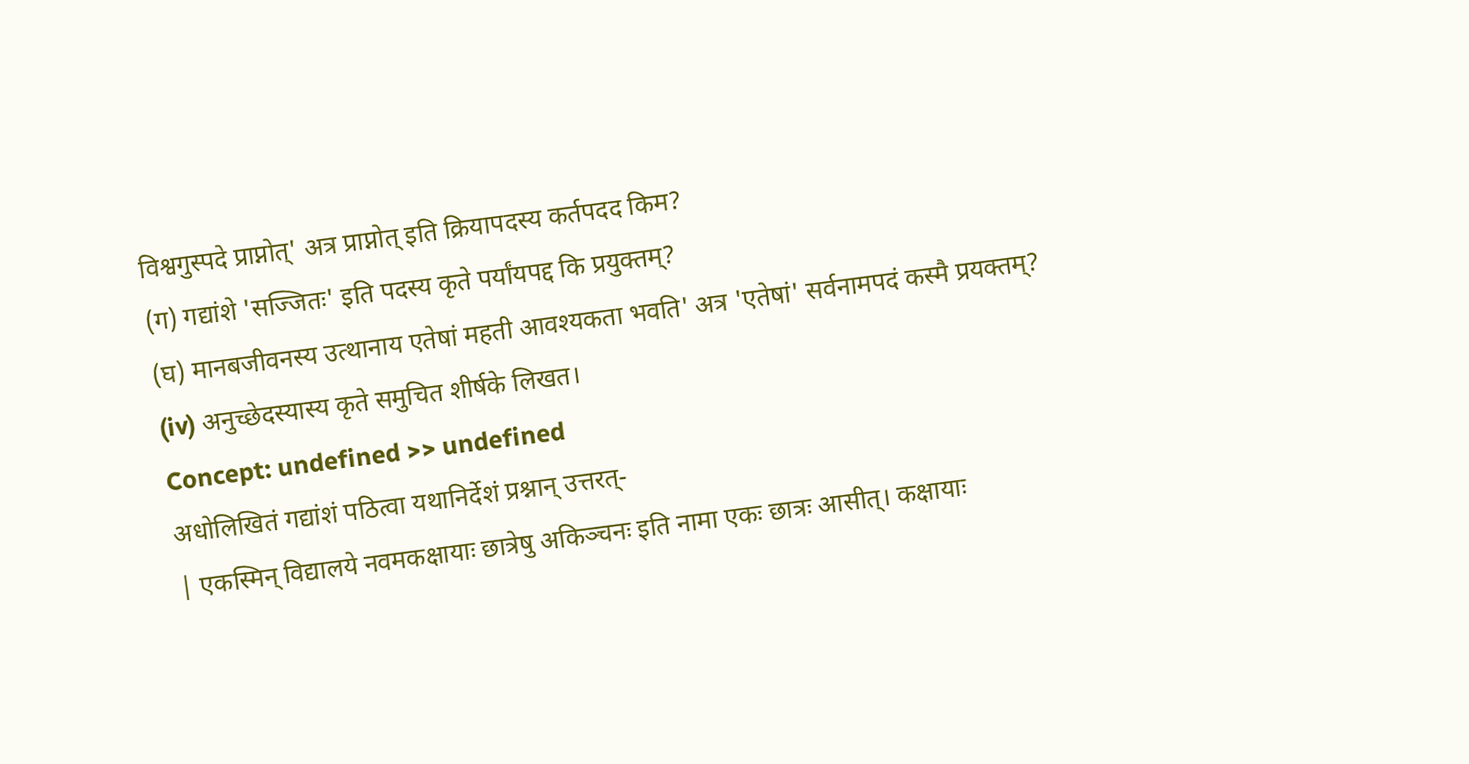विश्वगुस्पदे प्राप्नोत्' अत्र प्राप्नोत् इति क्रियापदस्य कर्तपदद किम?
(ग) गद्यांशे 'सज्जितः' इति पदस्य कृते पर्यांयपद्द कि प्रयुक्तम्?
(घ) मानबजीवनस्य उत्थानाय एतेषां महती आवश्यकता भवति' अत्र 'एतेषां' सर्वनामपदं कस्मै प्रयक्तम्?
(iv) अनुच्छेदस्यास्य कृते समुचित शीर्षके लिखत।
Concept: undefined >> undefined
अधोलिखितं गद्यांशं पठित्वा यथानिर्देशं प्रश्नान् उत्तरत्-
| एकस्मिन् विद्यालये नवमकक्षायाः छात्रेषु अकिञ्चनः इति नामा एकः छात्रः आसीत्। कक्षायाः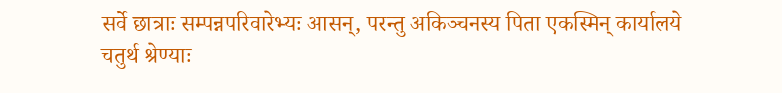सर्वे छात्राः सम्पन्नपरिवारेभ्यः आसन्, परन्तु अकिञ्चनस्य पिता एकस्मिन् कार्यालये चतुर्थ श्रेण्याः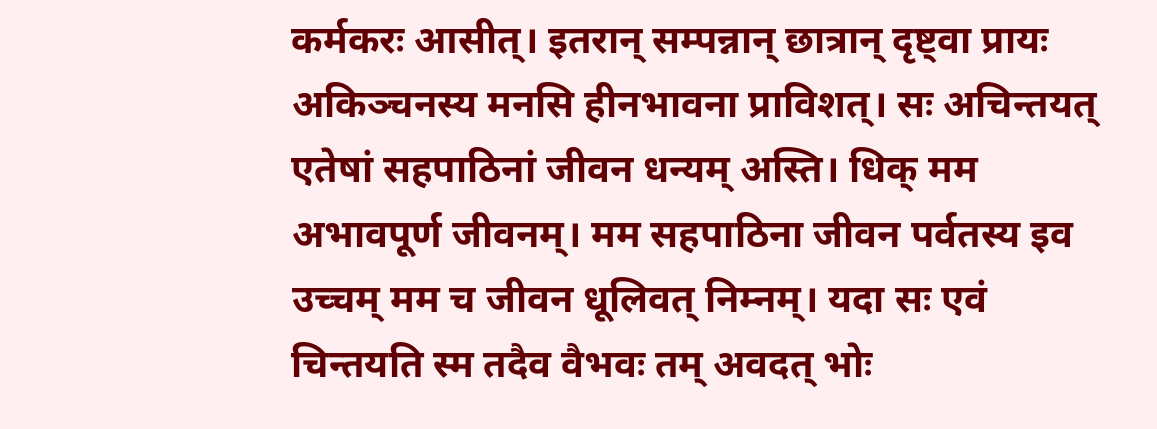कर्मकरः आसीत्। इतरान् सम्पन्नान् छात्रान् दृष्ट्वा प्रायः अकिञ्चनस्य मनसि हीनभावना प्राविशत्। सः अचिन्तयत् एतेषां सहपाठिनां जीवन धन्यम् अस्ति। धिक् मम अभावपूर्ण जीवनम्। मम सहपाठिना जीवन पर्वतस्य इव उच्चम् मम च जीवन धूलिवत् निम्नम्। यदा सः एवं चिन्तयति स्म तदैव वैभवः तम् अवदत् भोः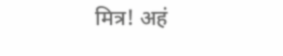मित्र! अहं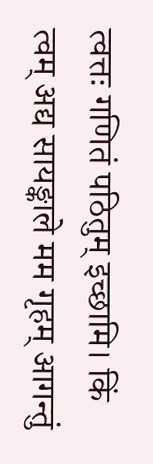त्वत्तः गणितं पठितुम् इच्छामि। किं त्वम् अद्य सायङ्काले मम गृहम् आगन्तुं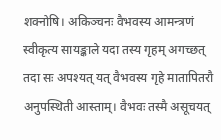शक्नोषि। अकिञ्चनः वैभवस्य आमन्त्रणं स्वीकृत्य सायङ्काले यदा तस्य गृहम् अगच्छत् तदा सः अपश्यत् यत् वैभवस्य गृहे मातापितरौ अनुपस्थिती आस्ताम्। वैभवः तस्मै असूचयत्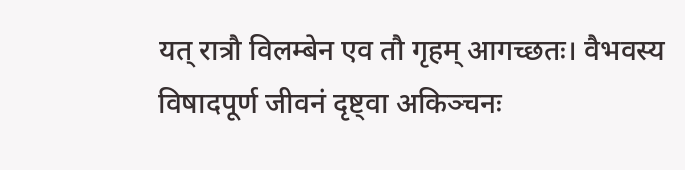यत् रात्रौ विलम्बेन एव तौ गृहम् आगच्छतः। वैभवस्य विषादपूर्ण जीवनं दृष्ट्वा अकिञ्चनः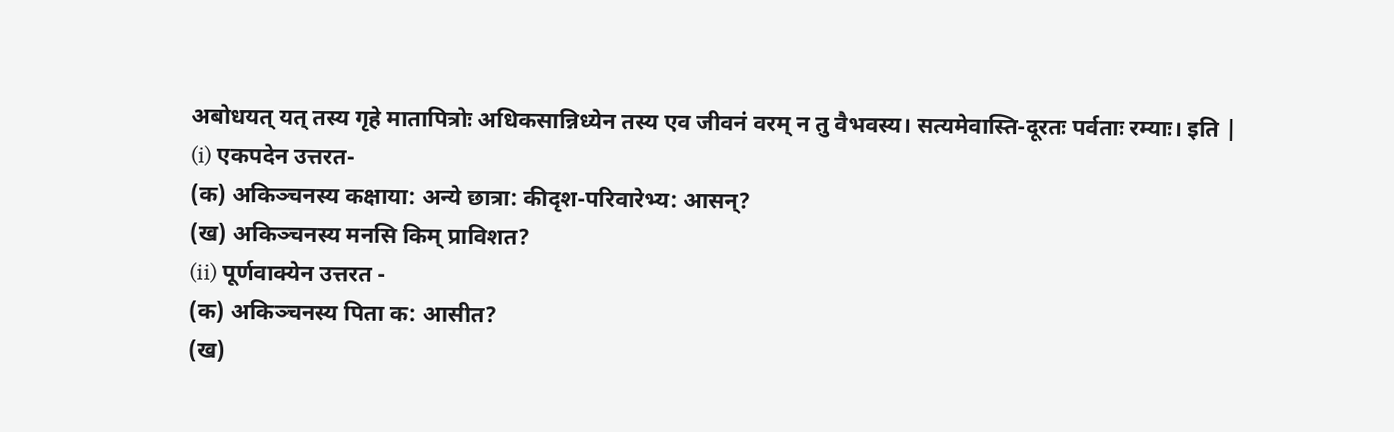अबोधयत् यत् तस्य गृहे मातापित्रोः अधिकसान्निध्येन तस्य एव जीवनं वरम् न तु वैभवस्य। सत्यमेवास्ति-दूरतः पर्वताः रम्याः। इति |
(i) एकपदेन उत्तरत-
(क) अकिञ्चनस्य कक्षाया: अन्ये छात्रा: कीदृश-परिवारेभ्य: आसन्?
(ख) अकिञ्चनस्य मनसि किम् प्राविशत?
(ii) पूर्णवाक्येन उत्तरत -
(क) अकिञ्चनस्य पिता क: आसीत?
(ख)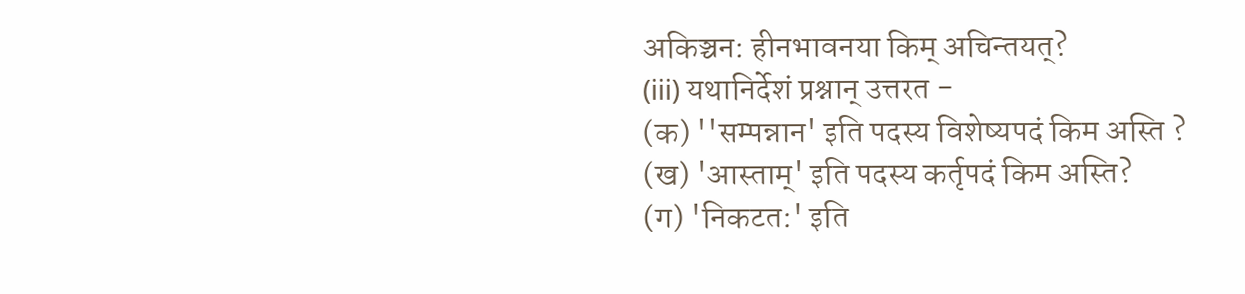अकिञ्चन: हीनभावनया किम् अचिन्तयत्?
(iii) यथानिर्देशं प्रश्नान् उत्तरत -
(क) ''सम्पन्नान' इति पदस्य विशेष्यपदं किम अस्ति ?
(ख) 'आस्ताम्' इति पदस्य कर्तृपदं किम अस्ति?
(ग) 'निकटत:' इति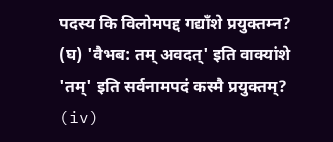पदस्य कि विलोमपद्द गद्याँशे प्रयुक्तम्न?
(घ) 'वैभब: तम् अवदत्' इति वाक्यांशे 'तम्' इति सर्वनामपदं कस्मै प्रयुक्तम्?
(iv)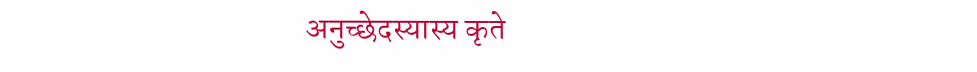अनुच्छेदस्यास्य कृते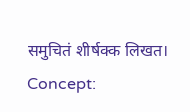समुचितं शीर्षक्क लिखत।
Concept: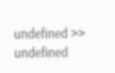undefined >> undefined